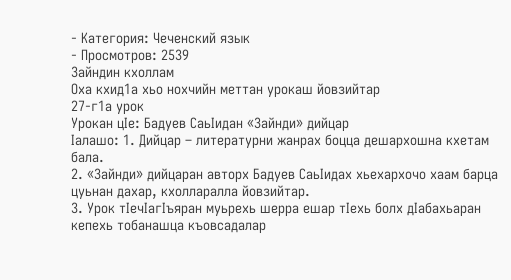- Категория: Чеченский язык
- Просмотров: 2539
Зайндин кхоллам
Оха кхид1а хьо нохчийн меттан урокаш йовзийтар
27-г1а урок
Урокан цIе: Бадуев СаьIидан «Зайнди» дийцар
Iалашо: 1. Дийцар – литературни жанрах боцца дешархошна кхетам бала.
2. «Зайнди» дийцаран авторх Бадуев СаьIидах хьехархочо хаам барца цуьнан дахар, кхолларалла йовзийтар.
3. Урок тIечIагIъяран муьрехь шерра ешар тIехь болх дIабахьаран кепехь тобанашца къовсадалар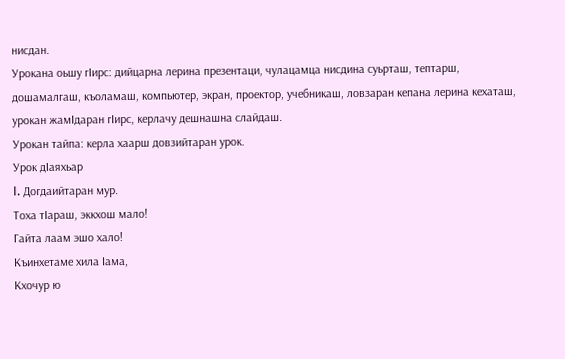нисдан.
Урокана оьшу гIирс: дийцарна лерина презентаци, чулацамца нисдина суьрташ, тептарш, дошамалгаш, къоламаш, компьютер, экран, проектор, учебникаш, ловзаран кепана лерина кехаташ, урокан жамIдаран гIирс, керлачу дешнашна слайдаш.
Урокан тайпа: керла хаарш довзийтаран урок.
Урок дIаяхьар
I. Догдаийтаран мур.
Тоха тIараш, эккхош мало!
Гайта лаам эшо хало!
Къинхетаме хила Iама,
Кхочур ю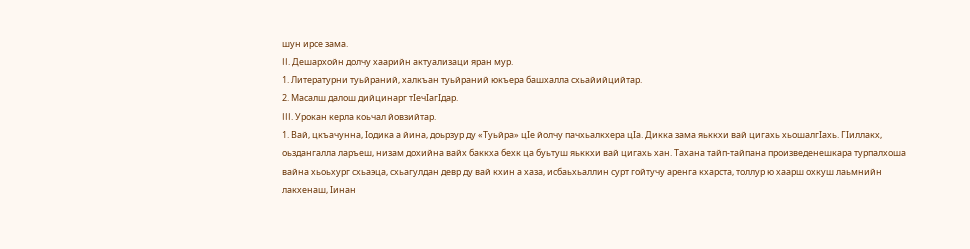шун ирсе зама.
II. Дешархойн долчу хаарийн актуализаци яран мур.
1. Литературни туьйраний, халкъан туьйраний юкъера башхалла схьайийцийтар.
2. Масалш далош дийцинарг тIечIагIдар.
III. Урокан керла коьчал йовзийтар.
1. Вай, цкъачунна, Iодика а йина, доьрзур ду «Туьйра» цIе йолчу пачхьалкхера цIа. Дикка зама яьккхи вай цигахь хьошалгIахь. ГIиллакх, оьздангалла ларъеш, низам дохийна вайх баккха бехк ца буьтуш яьккхи вай цигахь хан. Тахана тайп-тайпана произведенешкара турпалхоша вайна хьоьхург схьаэца, схьагулдан девр ду вай кхин а хаза, исбаьхьаллин сурт гойтучу аренга кхарста, толлур ю хаарш охкуш лаьмнийн лакхенаш, Iинан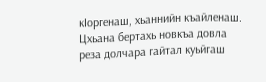кIоргенаш, хьаннийн къайленаш. Цхьана бертахь новкъа довла реза долчара гайтал куьйгаш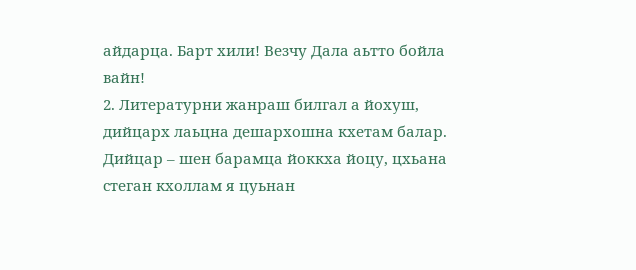айдарца. Барт хили! Везчу Дала аьтто бойла вайн!
2. Литературни жанраш билгал а йохуш, дийцарх лаьцна дешархошна кхетам балар.
Дийцар – шен барамца йоккха йоцу, цхьана стеган кхоллам я цуьнан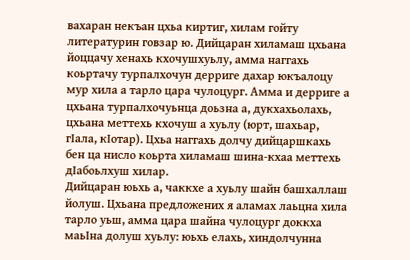вахаран некъан цхьа киртиг, хилам гойту литературин говзар ю. Дийцаран хиламаш цхьана йоццачу хенахь кхочушхуьлу, амма наггахь коьртачу турпалхочун дерриге дахар юкъалоцу мур хила а тарло цара чулоцург. Амма и дерриге а цхьана турпалхочуьнца доьзна а, дукхахьолахь, цхьана меттехь кхочуш а хуьлу (юрт, шахьар, гIала, кIотар). Цхьа наггахь долчу дийцаршкахь бен ца нисло коьрта хиламаш шина-кхаа меттехь дIабоьлхуш хилар.
Дийцаран юьхь а, чаккхе а хуьлу шайн башхаллаш йолуш. Цхьана предложених я аламах лаьцна хила тарло уьш, амма цара шайна чулоцург доккха маьIна долуш хуьлу: юьхь елахь, хиндолчунна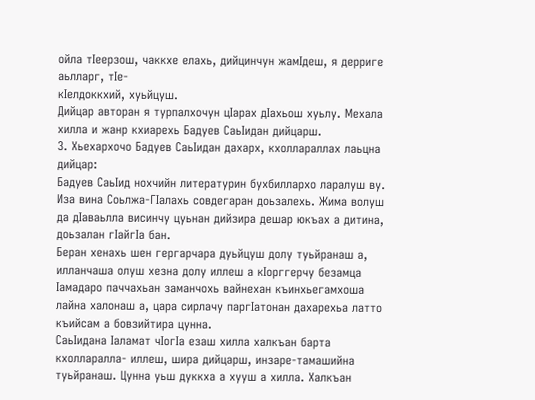ойла тIеерзош, чаккхе елахь, дийцинчун жамIдеш, я дерриге аьлларг, тIе-
кIелдоккхий, хуьйцуш.
Дийцар авторан я турпалхочун цIарах дIахьош хуьлу. Мехала хилла и жанр кхиарехь Бадуев СаьIидан дийцарш.
3. Хьехархочо Бадуев СаьIидан дахарх, кхоллараллах лаьцна дийцар:
Бадуев СаьIид нохчийн литературин бухбиллархо ларалуш ву. Иза вина Соьлжа-ГIалахь совдегаран доьзалехь. Жима волуш да дIаваьлла висинчу цуьнан дийзира дешар юкъах а дитина, доьзалан гIайгIа бан.
Беран хенахь шен гергарчара дуьйцуш долу туьйранаш а, илланчаша олуш хезна долу иллеш а кIорггерчу безамца Iамадаро паччахьан заманчохь вайнехан къинхьегамхоша лайна халонаш а, цара сирлачу паргIатонан дахарехьа латто къийсам а бовзийтира цунна.
СаьIидана Iаламат чIогIа езаш хилла халкъан барта кхолларалла- иллеш, шира дийцарш, инзаре-тамашийна туьйранаш. Цунна уьш дуккха а хууш а хилла. Халкъан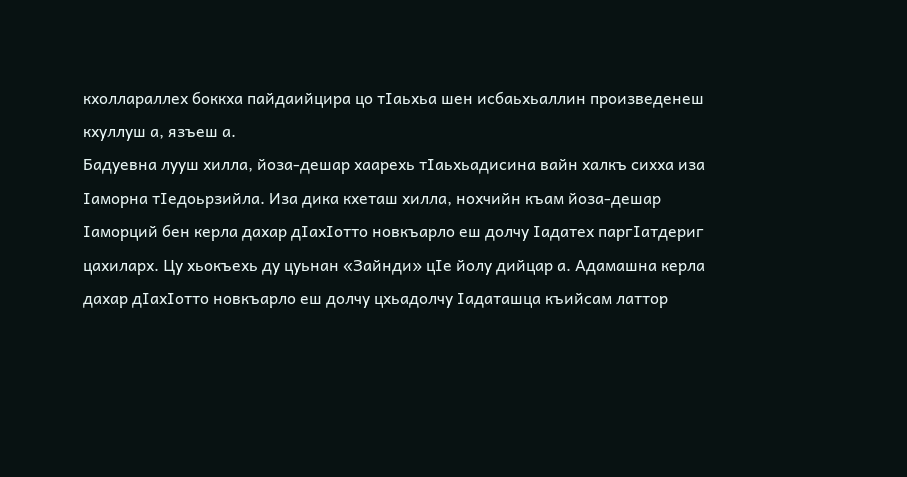кхоллараллех боккха пайдаийцира цо тIаьхьа шен исбаьхьаллин произведенеш кхуллуш а, язъеш а.
Бадуевна лууш хилла, йоза-дешар хаарехь тIаьхьадисина вайн халкъ сихха иза Iаморна тIедоьрзийла. Иза дика кхеташ хилла, нохчийн къам йоза-дешар Iаморций бен керла дахар дIахIотто новкъарло еш долчу Iадатех паргIатдериг цахиларх. Цу хьокъехь ду цуьнан «Зайнди» цIе йолу дийцар а. Адамашна керла дахар дIахIотто новкъарло еш долчу цхьадолчу Iадаташца къийсам латтор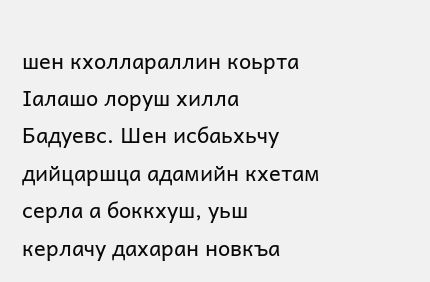шен кхоллараллин коьрта Iалашо лоруш хилла Бадуевс. Шен исбаьхьчу дийцаршца адамийн кхетам серла а боккхуш, уьш керлачу дахаран новкъа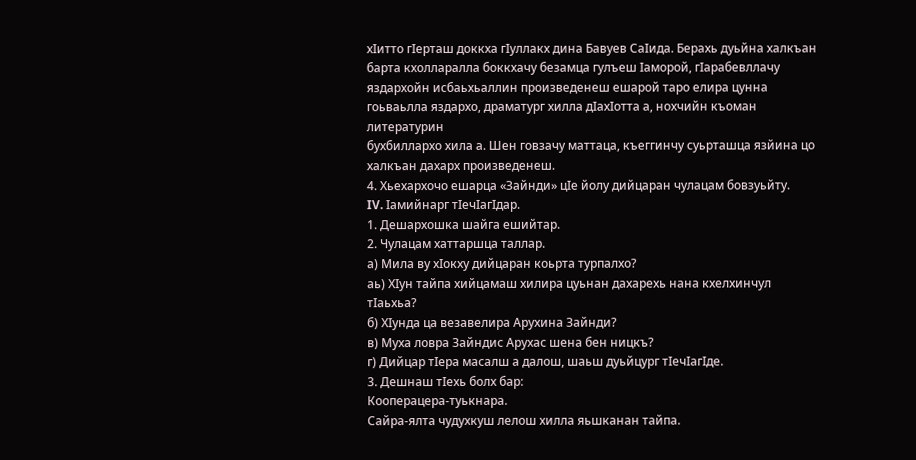хIитто гIерташ доккха гIуллакх дина Бавуев СаIида. Берахь дуьйна халкъан барта кхолларалла боккхачу безамца гулъеш Iаморой, гIарабевллачу яздархойн исбаьхьаллин произведенеш ешарой таро елира цунна гоьваьлла яздархо, драматург хилла дIахIотта а, нохчийн къоман литературин
бухбиллархо хила а. Шен говзачу маттаца, къеггинчу суьрташца язйина цо халкъан дахарх произведенеш.
4. Хьехархочо ешарца «Зайнди» цIе йолу дийцаран чулацам бовзуьйту.
IV. Iамийнарг тIечIагIдар.
1. Дешархошка шайга ешийтар.
2. Чулацам хаттаршца таллар.
а) Мила ву хIокху дийцаран коьрта турпалхо?
аь) ХIун тайпа хийцамаш хилира цуьнан дахарехь нана кхелхинчул тIаьхьа?
б) ХIунда ца везавелира Арухина Зайнди?
в) Муха ловра Зайндис Арухас шена бен ницкъ?
г) Дийцар тIера масалш а далош, шаьш дуьйцург тIечIагIде.
3. Дешнаш тIехь болх бар:
Кооперацера-туькнара.
Сайра-ялта чудухкуш лелош хилла яьшканан тайпа.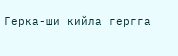Герка-ши кийла гергга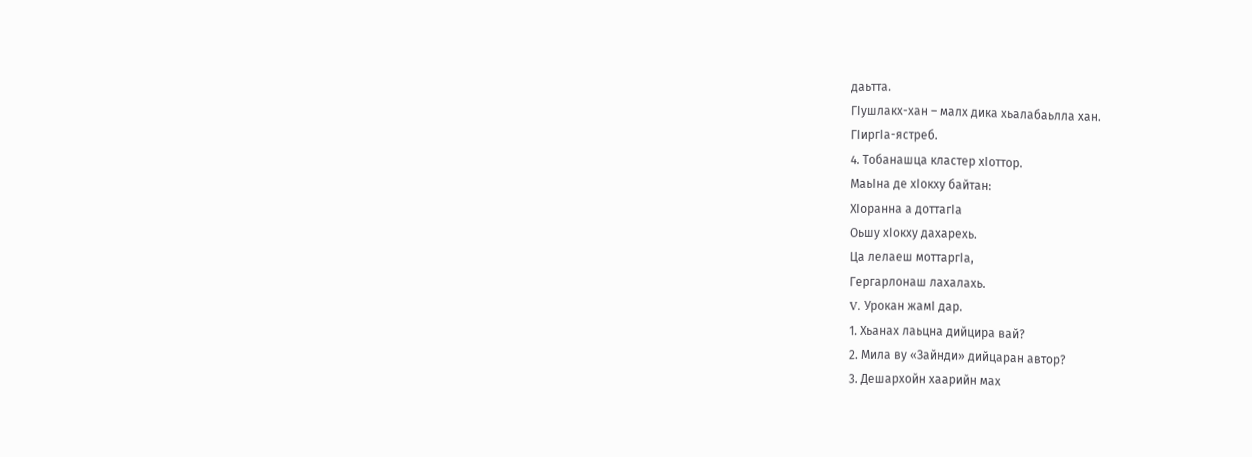даьтта.
ГIушлакх-хан – малх дика хьалабаьлла хан.
ГIиргIа-ястреб.
4. Тобанашца кластер хIоттор.
МаьIна де хIокху байтан:
ХIоранна а доттагIа
Оьшу хIокху дахарехь.
Ца лелаеш моттаргIа,
Гергарлонаш лахалахь.
V. Урокан жамI дар.
1. Хьанах лаьцна дийцира вай?
2. Мила ву «Зайнди» дийцаран автор?
3. Дешархойн хаарийн мах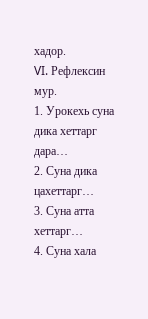хадор.
VI. Рефлексин мур.
1. Урокехь суна дика хеттарг дара…
2. Суна дика цахеттарг…
3. Суна атта хеттарг…
4. Суна хала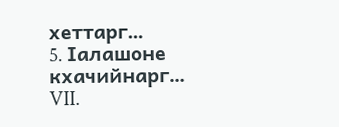хеттарг…
5. Iалашоне кхачийнарг…
VII.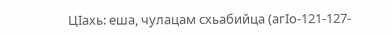ЦIахь: еша, чулацам схьабийца (агIо-121-127-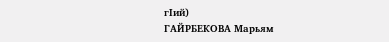гIий)
ГАЙРБЕКОВА Марьям